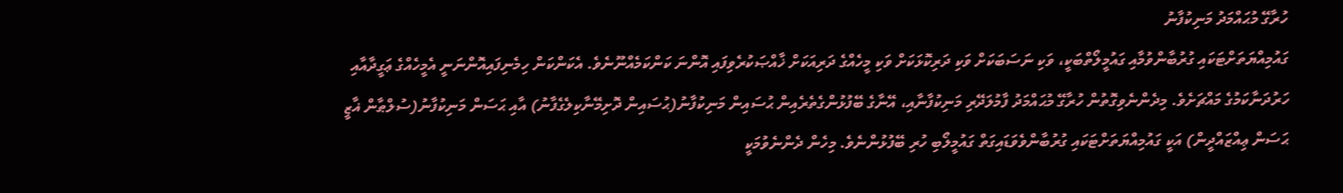ހުރާގޭ މުޙައްމަދު މަނިކުފާނު
ގައުމިއްޔަތަށްޓަކައި ގުރުބާންވުމާއި ގައުމީލޯތްބަކީ، ވަކި ނަސަބަކަށް ވަކި ދަރިކޮޅަކަށް ވަކި މީހެއްގެ ދަރިއަކަށް ޚާއްޞަކުރެވިފައި އޮންނަ ކަންކަމެއްނޫނެވެ. އެކަންކަން ހިމެނިފައިއޮންނަނީ އެމީހެއްގެ ޢަގީދާއާއި ހަރުދަނާކަމުގެ މައްޗަށެވެ. މިދެންނެވިގޮތުން ހުރާގޭ މުޙައްމަދު ފާމުލަދޭރި މަނިކުފާނާއި، އޭނާގެ ބޭފުޅުންގެތެރެއިން ޙުސައިން މަނިކުފާނު(ޙުސައިން ދޮށިމޭނާކިލެގެފާނު) އާއި ޙަސަން މަނިކުފާނު(ސުލްޠާން ޣާޒީ ޙަސަން ޢިއްޒައްދީން) އަކީ ގައުމިއްޔަތަށްޓަކައި ގުރުބާންވެވަޑައިގަތް ގައުމީލޯބި ހުރި ބޭފުޅުންނެވެ. މިހެން ދެންނެވުމަކީ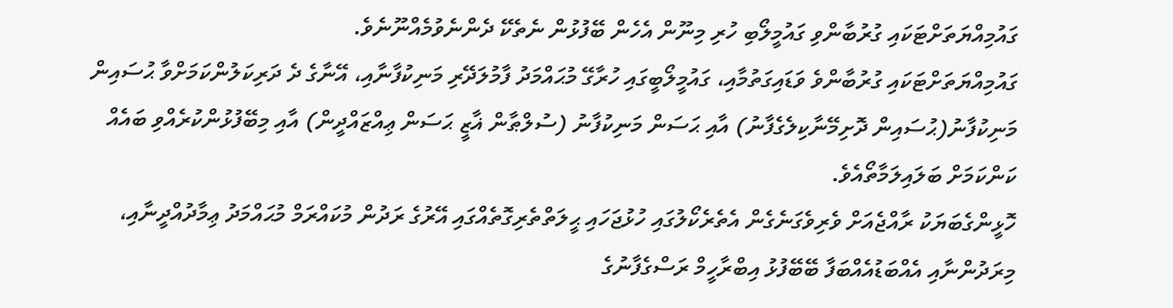ގައުމިއްޔަތަށްޓަކައި ގުރުބާންވި ގައުމީލޯބި ހުރި މިނޫން އެހެން ބޭފުޅުން ނެތެކޭ ދެންނެވުމެއްނޫނެވެ.
ގައުމިއްޔަތަށްޓަކައި ގުރުބާންވެ ވަޑައިގަތުމާއި، ގައުމީލޯބީގައި ހުރާގޭ މުޙައްމަދު ފާމުލަދޭރި މަނިކުފާނާއި، އޭނާގެ ދެ ދަރިކަލުންކަމަށްވާ ޙުސައިން މަނިކުފާނު(ޙުސައިން ދޮށިމޭނާކިލެގެފާނު) އާއި ޙަސަން މަނިކުފާނު (ސުލްޠާން ޣާޒީ ޙަސަން ޢިއްޒައްދީން) އާއި މިބޭފުޅުންކުރެއްވި ބައެއް ކަންކަމަށް ބަލައިލަމާތޯއެވެ.
ހޮޅީންގެބަޔަކު ރާއްޖެއަށް ވެރިވެގަނެގެން އެތެރެކޯލުގައި ހުޅުޖަހައި ޙީލަތްތެރިގޮތެއްގައި އޭރުގެ ރަދުން މުކައްރަމް މުޙައްމަދު ޢިމާދުއްދީނާއި، މިރަދުންނާއި އެއްބަޑުއެއްބަފާ ބޭބޭފުޅު އިބްރާހީމް ރަސްގެފާނުގެ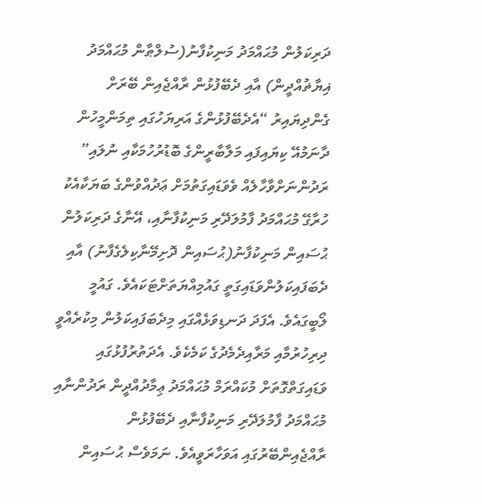ދަރިކަލުން މުޙައްމަދު މަނިކުފާނު(ސުލްޠާން މުޙައްމަދު ޣިޔާޡުއްދީން) އާއި ދެބޭފުޅުން ރާއްޖެއިން ބޭރަށް ގެންދިޔައިރު “އެދެބޭފުޅުންގެ އަރިޔަހުގައި ތިމަންމީހުން ދާނަމުއޭ ކިޔައިފައި މަލާބާރީންގެ ބޮޑުރުހުމަކާއި ނުލައި” ރަދުންނަށްވާހާލެއް ވެވަޑައިގަތުމަށް ޢަދުއްވުންގެ ބަޔަކާއެކު ހުރާގޭ މުޙައްމަދު ފާމުލަދޭރި މަނިކުފާނާއި، އޭނާގެ ދަރިކަލުން ޙުސައިން މަނިކުފާނު(ޙުސައިން ދޮށިމޭނާކިލެގެފާނު) އާއި ދެބަފައިކަލުންވަޑައިގަތީ ގައުމިއްޔަތަށްޓަކައެވެ. ގައުމީ ލޯބީގައެވެ. އެފަދަ ދަނޑިވަޅެއްގައި މިދެބަފައިކަލުން މިކުރެއްވީ ދިރިހުރުމާއި މަރާއިދެމެދުގެ ކަމެކެވެ. އެދަތުރުފުޅުގައި ވަޑައިގަތްގޮތަށް މުކައްރަމް މުޙައްމަދު ޢިމާދުއްދީން ރަދުންނާއި މުޙައްމަދު ފާމުލަދޭރި މަނިކުފާނާއި ދެބޭފުޅުން ރާއްޖެއިންބޭރުގައި އަވަހާރަވީއެވެ. ނަމަވެސް ޙުސައިން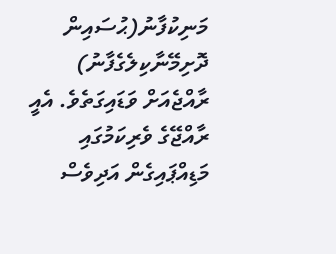މަނިކުފާނު(ޙުސައިން ދޮށިމޭނާކިލެގެފާނު) ރާއްޖެއަށް ވަޑައިގަތެވެ. އެއީ ރާއްޖޭގެ ވެރިކަމުގައި މަޑިއްޕައިގެން އަދިވެސް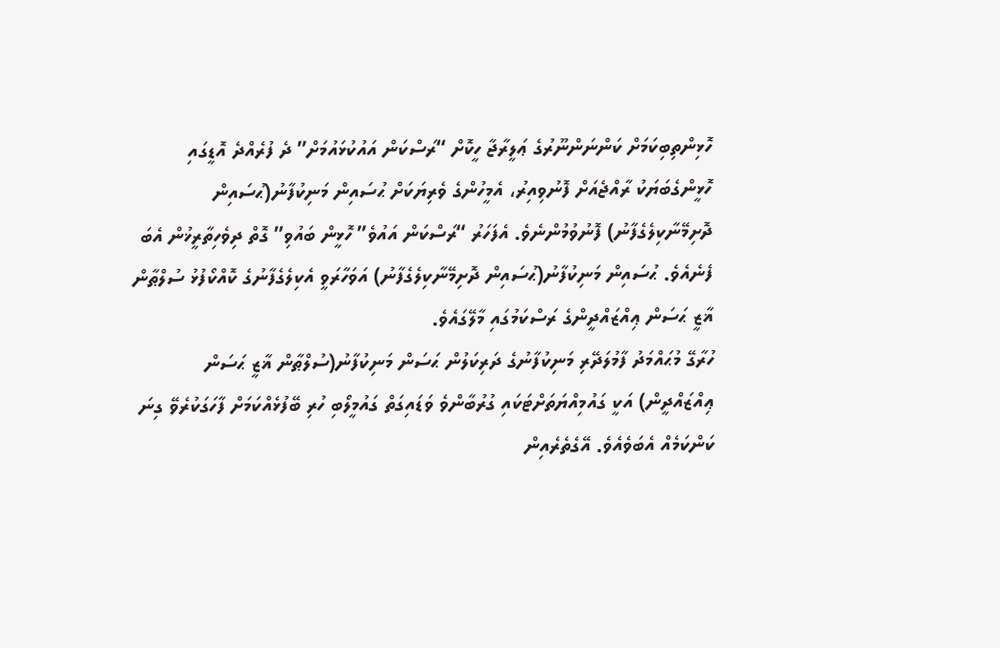ހޮޅިންތިބިކަމަށް ކަންނަންނޫރުގެ ޢަލީރާޖާ ހީކޮށް “ރަސްކަން އައުކުޅައުމަށް” ދެ ފުރެއްދެ އޮޑީގައި ހޮޅީންގެބަޔަކު ރާއްޖެއަށް ފޮނުވިއިރު، އެމީހުންގެ ވެރިޔަކަށް ޙުސައިން މަނިކުފާނު(ޙުސައިން ދޮށިމޭނާކިލެގެފާނު) ފޮނުވުމުންނެވެ. އެފަހަރު “ރަސްކަން އައުވެ” ހޮޅީން ބައުވި” ގޮތް ދިވެހިތާރީޚުން އެބަ ފެނެއެވެ. ޙުސައިން މަނިކުފާނު(ޙުސައިން ދޮށިމޭނާކިލެގެފާނު) އަވަހާރަވީ އެކިލެގެފާނުގެ ކޮއްކޯފުޅު ސުލްޠާން ޣާޒީ ޙަސަން ޢިއްޒައްދީންގެ ރަސްކަމުގައި މާލޭގައެވެ.
ހުރާގޭ މުޙައްމަދު ފާމުލަދޭރި މަނިކުފާނުގެ ދަރިކަލުން ޙަސަން މަނިކުފާނު(ސުލްޠާން ޣާޒީ ޙަސަން ޢިއްޒައްދީން) އަކީ ގައުމިއްޔަތަށްޓަކައި ގުރުބާންވެ ވަޑައިގަތް ގައުމީލޯބި ހުރި ބޭފުޅެއްކަމަށް ފާހަގަކުރެވޭ ގިނަ ކަންކަމެއް އެބަވެއެވެ. އޭގެތެރެއިން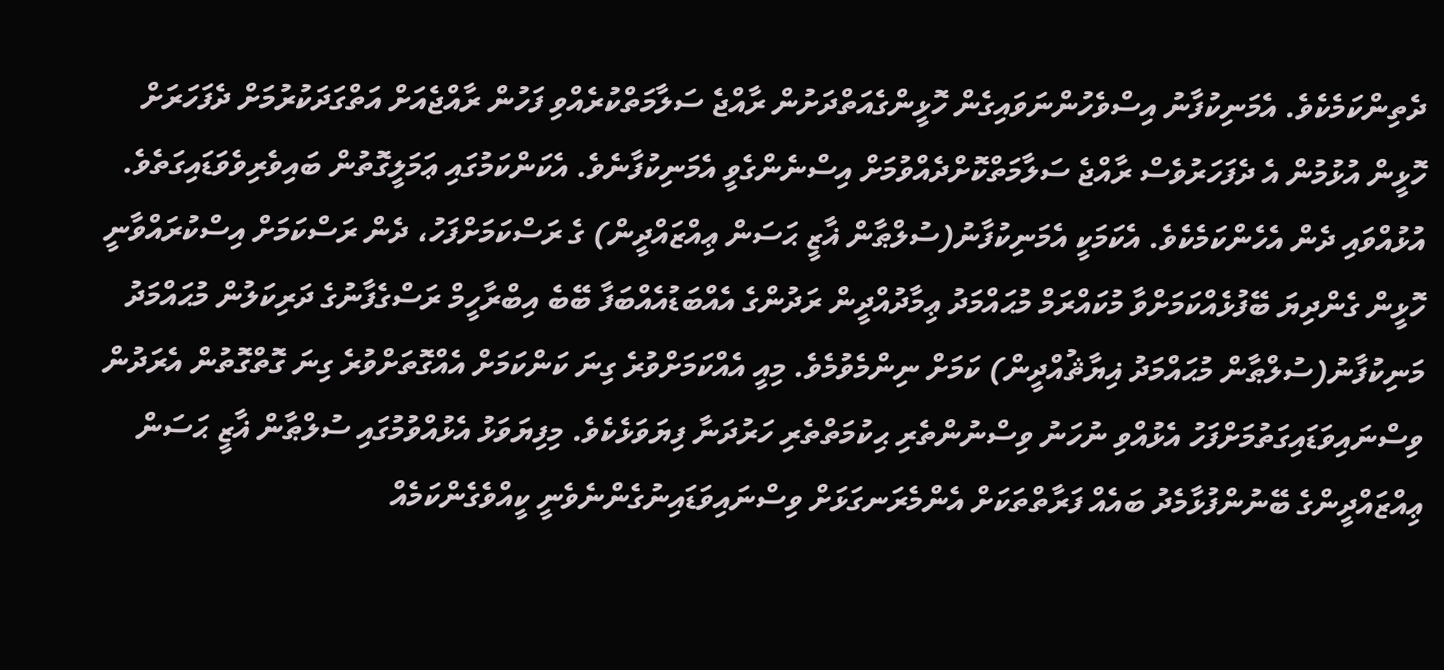ދެތިންކަމެކެވެ. އެމަނިކުފާނު އިސްވެހުންނަވައިގެން ހޮޅީންގެއަތްދަށުން ރާއްޖެ ސަލާމަތްކުރެއްވި ފަހުން ރާއްޖެއަށް އަތްގަދަކުރުމަށް ދެފަހަރަށް ހޮޅީން އުޅުމުން އެ ދެފަހަރުވެސް ރާއްޖެ ސަލާމަތްކޮށްދެއްވުމަށް އިސްނެންގެވީ އެމަނިކުފާނެވެ. އެކަންކަމުގައި ޢަމަލީގޮތުން ބައިވެރިވެވަޑައިގަތެވެ. އުޅުއްވައި ދެން އެހެންކަމެކެވެ. އެކަމަކީ އެމަނިކުފާނު(ސުލްޠާން ޣާޒީ ޙަސަން ޢިއްޒައްދީން) ގެ ރަސްކަމަށްފަހު، ދެން ރަސްކަމަށް އިސްކުރައްވާނީ ހޮޅީން ގެންދިޔަ ބޭފުޅެއްކަމަށްވާ މުކައްރަމް މުޙައްމަދު ޢިމާދުއްދީން ރަދުންގެ އެއްބަޑުއެއްބަފާ ބޭބެ އިބްރާހީމް ރަސްގެފާނުގެ ދަރިކަލުން މުޙައްމަދު މަނިކުފާނު(ސުލްޠާން މުޙައްމަދު ޣިޔާޘުއްދީން) ކަމަށް ނިންމެވުމެވެ. މިއީ އެއްކަމަށްވުރެ ގިނަ ކަންކަމަށް އެއްގޮތަށްވުރެ ގިނަ ގޮތްގޮތުން އެރަދުން ވިސްނައިވަޑައިގަތުމަށްފަހު އެޅުއްވި ނުހަނު ވިސްނުންތެރި ޙިކުމަތްތެރި ހަރުދަނާ ފިޔަވަޅެކެވެ. މިފިޔަވަޅު އެޅުއްވުމުގައި ސުލްޠާން ޣާޒީ ޙަސަން ޢިއްޒައްދީންގެ ބޭނުންފުޅާމެދު ބައެއް ފަރާތްތަކަށް އެންމެރަނގަޅަށް ވިސްނައިވަޑައިނުގެންނެވެނީ ކީއްވެގެންކަމެއް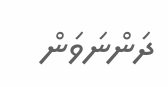ދަންނަވަން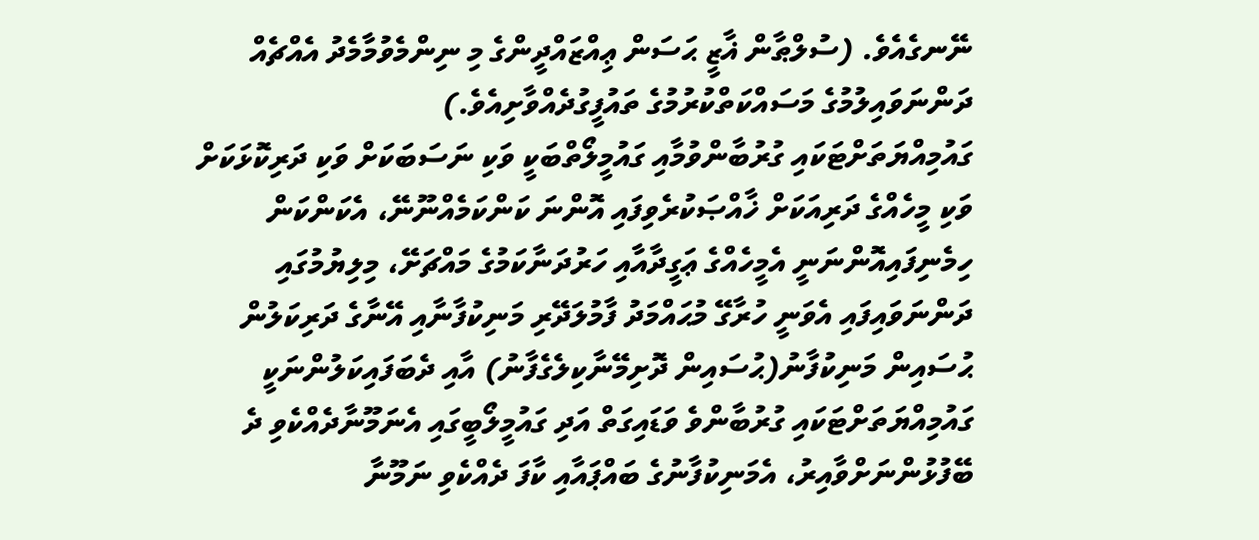ނޭނގެއެވެ. (ސުލްޠާން ޣާޒީ ޙަސަން ޢިއްޒައްދީންގެ މި ނިންމެވުމާމެދު އެއްޗެއް ދަންނަވައިލުމުގެ މަސައްކަތްކުރުމުގެ ތައުފީގުދެއްވާށިއެވެ.)
ގައުމިއްޔަތަށްޓަކައި ގުރުބާންވުމާއި ގައުމީލޯތްބަކީ ވަކި ނަސަބަކަށް ވަކި ދަރިކޮޅަކަށް ވަކި މީހެއްގެ ދަރިއަކަށް ޚާއްޞަކުރެވިފައި އޮންނަ ކަންކަމެއްނޫނޭ، އެކަންކަން ހިމެނިފައިއޮންނަނީ އެމީހެއްގެ ޢަގީދާއާއި ހަރުދަނާކަމުގެ މައްޗަށޭ، މިލިޔުމުގައި ދަންނަވައިފައި އެވަނީ ހުރާގޭ މުޙައްމަދު ފާމުލަދޭރި މަނިކުފާނާއި އޭނާގެ ދަރިކަލުން ޙުސައިން މަނިކުފާނު(ޙުސައިން ދޮށިމޭނާކިލެގެފާނު) އާއި ދެބަފައިކަލުންނަކީ ގައުމިއްޔަތަށްޓަކައި ގުރުބާންވެ ވަޑައިގަތް އަދި ގައުމީލޯބީގައި އެނަމޫނާދެއްކެވި ދެ ބޭފުޅުންނަށްވާއިރު، އެމަނިކުފާނުގެ ބައްޕައާއި ކާފަ ދެއްކެވި ނަމޫނާ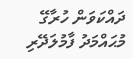ދައްކަވަން ހުރާގޭ މުޙައްމަދު ފާމުލަދޭރި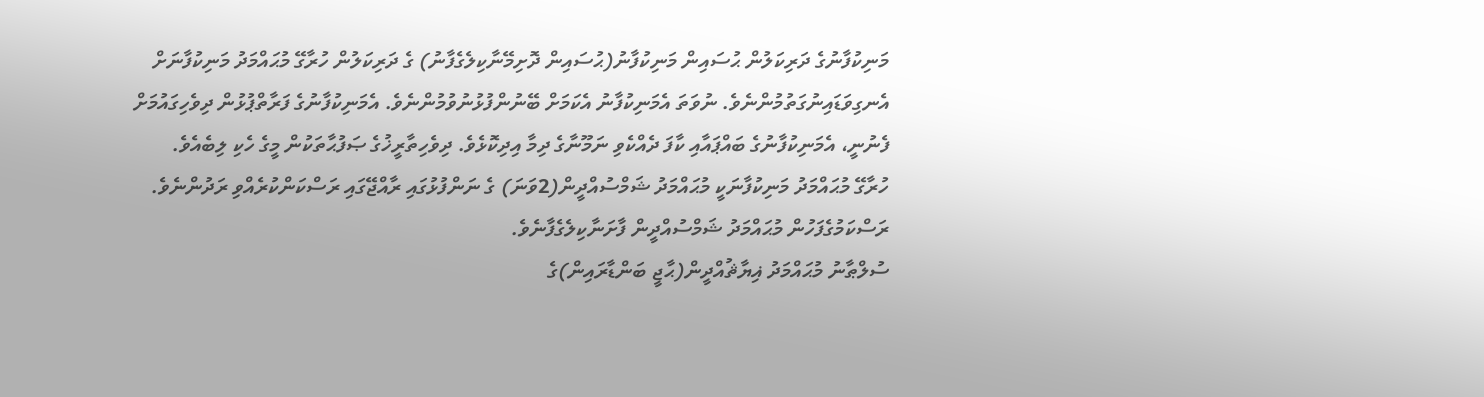މަނިކުފާނުގެ ދަރިކަލުން ޙުސައިން މަނިކުފާނު(ޙުސައިން ދޮށިމޭނާކިލެގެފާނު) ގެ ދަރިކަލުން ހުރާގޭ މުޙައްމަދު މަނިކުފާނަށް އެނގިވަޑައިނުގަތުމުންނެވެ. ނުވަތަ އެމަނިކުފާނު އެކަމަށް ބޭނުންފުޅުނުވުމުންނެވެ. އެމަނިކުފާނުގެ ފަރާތްޕުޅުން ދިވެހިގައުމަށް ފެނުނީ، އެމަނިކުފާނުގެ ބައްޕައާއި ކާފަ ދެއްކެވި ނަމޫނާގެ ދިމާ އިދިކޮޅެވެ. ދިވެހިތާރީޚުގެ ޞަފުޙާތަކުން މީގެ ހެކި ލިބެއެވެ.
ހުރާގޭ މުޙައްމަދު މަނިކުފާނަކީ މުޙައްމަދު ޝަމްސުއްދީން(2ވަނަ) ގެ ނަންފުޅުގައި ރާއްޖޭގައި ރަސްކަންކުރެއްވި ރަދުންނެވެ. ރަސްކަމުގެފަހުން މުޙައްމަދު ޝަމްސުއްދީން ފާށަނާކިލެގެފާނެވެ.
ސުލްޠާނު މުޙައްމަދު ޣިޔާޘުއްދީން(ޙާޖީ ބަންޑާރައިން)ގެ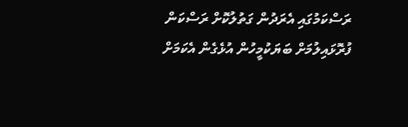ރަސްކަމުގައި އެރަދުން ގަތުލުކޮށް ރަސްކަން ފުރޮޅައިލުމަށް ބަޔަކުމީހުން އުޅެގެން އެކަމަށް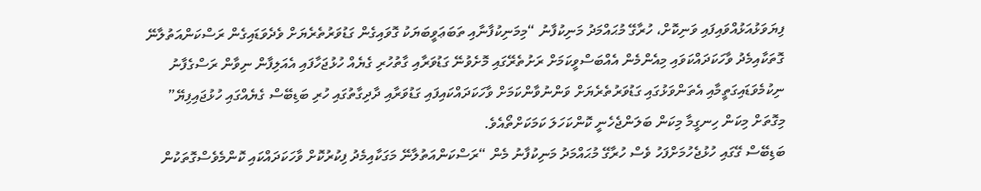ފިޔަވަޅުއަޅުއްވައިފައި ވަނިކޮށް، ހުރާގޭ މުޙައްމަދު މަނިކުފާނު “މިމަނިކުފާނާއި ތަބަޢަވީބަޔަކު ގޮވައިގެން ގަޑުވަރުތެރެޔަށް ވެދެވަޑައިގެން ރަސްކަންއަތުލާނޭ ގޮތަކާއިމެދު ވާހަކަދައްކަވައި މިއެންމެން އެއްބަސްވީކަމަށް ރަށުތެރޭގައި މޮށެވުނޭ ގަޑުވަރާއި ގާތުހުރި ގެޔެއް ހުޅުޖަހާފައި އެއަލިފާން ނިވާން ރަސްގެފާނު ނިކުމެވަޑައިގަތީމާއި އެތަންވަޅުގައި ގަޑުވަރުތެރެޔަށް ވަންނުވާންކަމަށް ވާހަކަދައްކައިފައި ގަޑުވަރާއި ދާދިގާތުގައި ހުރި ބަޑިބޭސް ގެޔެއްގައި ހުޅުޖައިފިޔޭ” މިގޮތަށް މިކަން ހިނގީމާ މިކަން ބަލަންޖެހެނީ ކޮންކަހަލަ ކަމަކަށްތޯއެވެ.
ބަޑިބޭސް ގޭގައި ހުޅުޖެހުމަށްފަހު ވެސް ހުރާގޭ މުޙައްމަދު މަނިކުފާނު މެން “ރަސްކަންއަތުލާނޭ މަގަކާއިމެދު ފިކުރުކޮށް ވާހަކަދައްކައި ކޮންމެވެސްގޮތަކުން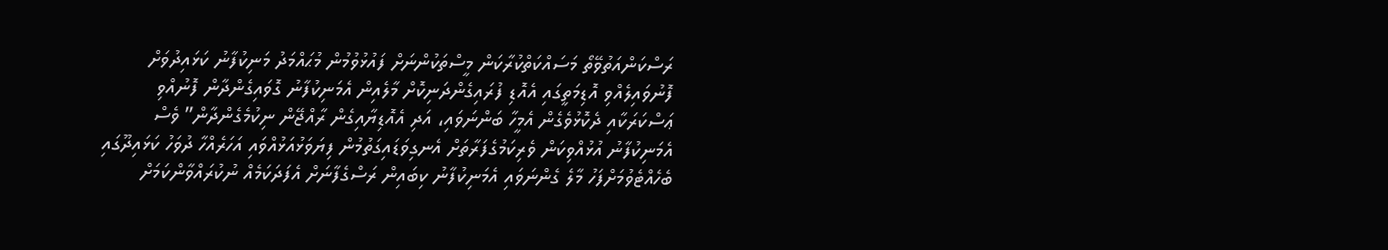ރަސްކަންއަތުވޭތޯ މަސައްކަތްކުރާކަން މީސްތަކުންނަށް ފައުޅުވުމުން މުޙައްމަދު މަނިކުފާނު ކަޅައިދުވަށް ފޮނުވައިލެއްވި އޮޑިމަތީގައި އެއޮޑި ފުރައިގެންދަނިކޮށް މާލެއިން އެމަނިކުފާނު ގޮވައިގެންދާން ފޮނުއްވި ޢަސްކަރަކާއި ދެކޮޅުވެގެން އެމީހާ ބަންނަވައި، އަދި އެއޮޑިޔާއިގެން ރާއްޖޭން ނިކުމެގެންދާން” ވެސް އެމަނިކުފާނު އުޅުއްވިކަން ވެރިކަމުގެފަރާތަށް އެނގިވަޑައިގަތުމުން ފިޔަވަޅުއަޅުއްވައި އަހަރެއްހާ ދުވަހު ކަޅައިދޫގައި ބެހެއްޓެވުމަށްފަހު މާލެ ގެންނަވައި އެމަނިކުފާނު ކިބައިން ރަސްގެފާނަށް އެފަދަކަމެއް ނުކުރައްވާންކަމަށް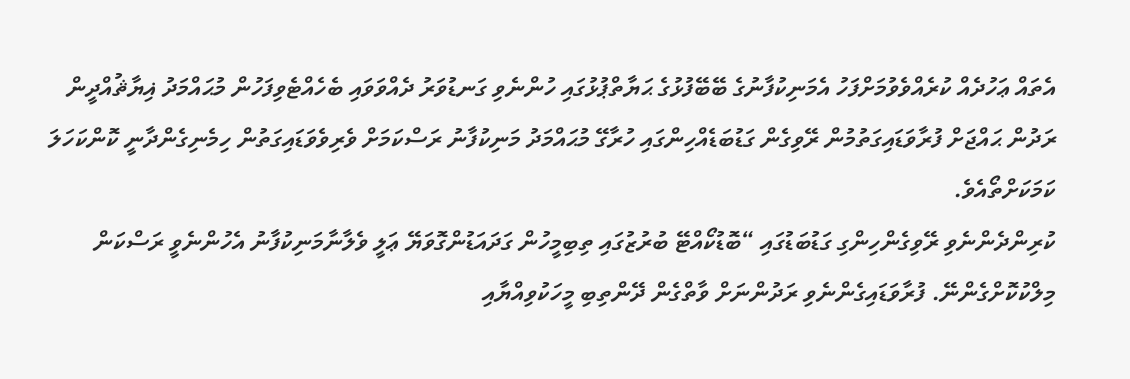އެތައް ޢަހުދެއް ކުރެއްވެވުމަށްފަހު އެމަނިކުފާނުގެ ބޭބޭފުޅުގެ ޙަޔާތްޕުޅުގައި ހުންނެވި ގަނޑުވަރު ދެއްވަވައި ބެހެއްޓެވިފަހުން މުޙައްމަދު ޣިޔާޘުއްދީން ރަދުން ޙައްޖަށް ފުރާވަޑައިގަތުމުން ރޭވިގެން ގަޑުބަޑެއްހިންގައި ހުރާގޭ މުޙައްމަދު މަނިކުފާނު ރަސްކަމަށް ވެރިވެވަޑައިގަތުން ހިމެނިގެންދާނީ ކޮންކަހަލަ ކަމަކަށްތޯއެވެ.
ކުރިންދެންނެވި ރޭވިގެންހިންގި ގަޑުބަޑުގައި “ބޮޑުކޯއްޓޭ ބުރުޒުގައި ތިބިމީހުން ގަދައަޑުންގޮވަޔޭ ޢަލީ ވެލާނާމަނިކުފާނު އެހުންނެވީ ރަސްކަން މިލްކުކޮށްގެންނޭ. ފުރާވަޑައިގެންނެވި ރަދުންނަށް ވާތްގެން ދޭންތިބި މީހަކުވިއްޔާއި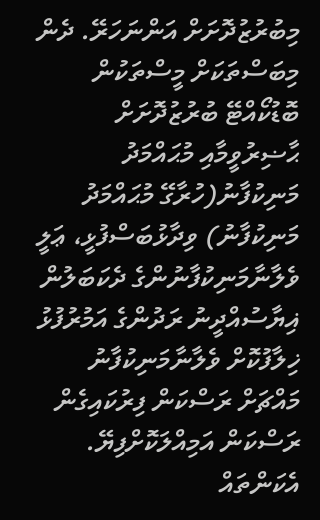މިބުރުޒުދޮށަށް އަންނަހަރޭ. ދެން މިބަސްތަކަށް މީސްތަކުން ބޮޑުކޯއްޓޭ ބުރުޒުދޮށަށް ޙާޟިރުވީމާއި މުޙައްމަދު މަނިކުފާނު(ހުރާގޭ މުޙައްމަދު މަނިކުފާނު) ވިދާޅުބަސްފުޅީ، ޢަލީ ވެލާނާމަނިކުފާނުންގެ ދެކަބަލުން ޣިޔާސުއްދީނު ރަދުންގެ އަމުރުފުޅު ޚިލާފުކޮށް ވެލާނާމަނިކުފާނު މައްޗަށް ރަސްކަން ފިރުކައިގެން ރަސްކަން އަމިއްލަކޮށްފިޔޭ. އެކަންތައް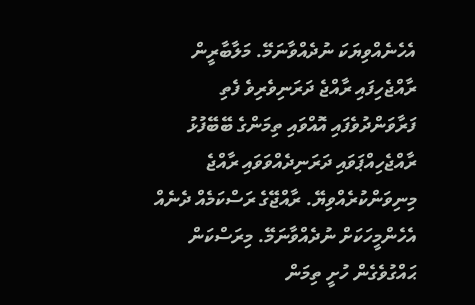އެހެނެއްވިޔަކަ ނުދެއްވާނަމޭ. މަލާބާރީން ރާއްޖެހިފައި ރާއްޖެ ދަރަނިވެރިވެ ފެތި ފަރާވަންދުވެފައި އޮއްވައި ތިމަންގެ ބޭބޭފުޅު ރާއްޖެހިއްޕަވައި ދަރަނިދެއްވަވައި ރާއްޖެ މިނިވަންކުރެއްވިޔޭ. ރާއްޖޭގެ ރަސްކަމެއް ދެނެއް އެހެންމީހަކަށް ނުދެއްވާނަމޭ. މިރަސްކަން ޙައްގުވެގެން ހުށީ ތިމަން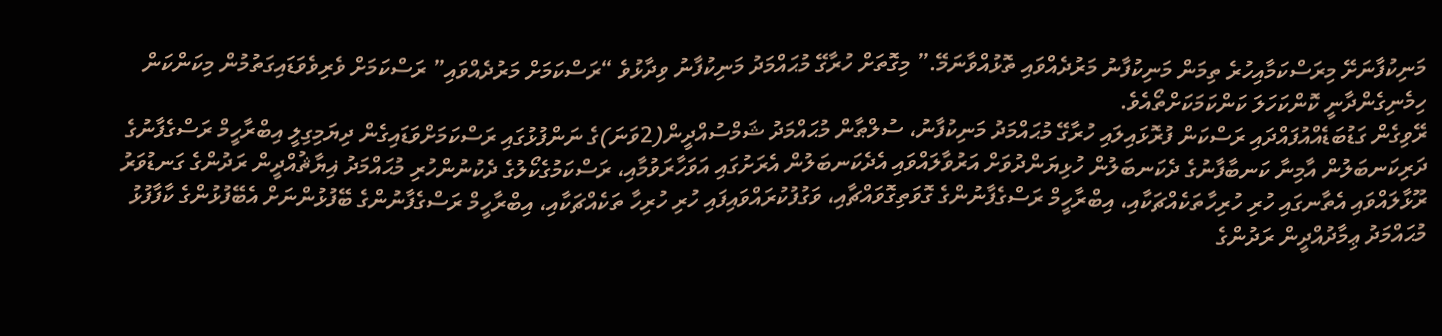މަނިކުފާނަށޭ މިރަސްކަމާއިހުރެ ތިމަން މަނިކުފާނު މަރުދެއްވައި ތޮޅުއްވާނަމޭ.” މިގޮތަށް ހުރާގޭ މުޙައްމަދު މަނިކުފާނު ވިދާޅުވެ “ރަސްކަމަށް މަރުދެއްވައި” ރަސްކަމަށް ވެރިވެވަޑައިގަތުމުން މިކަންކަން ހިމެނިގެންދާނީ ކޮންކަހަލަ ކަންކަމަކަށްތޯއެވެ.
ރޭވިގެން ގަޑުބަޑެއްއުފައްދައި ރަސްކަން ފުރޮޅައިލައި ހުރާގޭ މުޙައްމަދު މަނިކުފާނު، ސުލްޠާން މުޙައްމަދު ޝަމްސުއްދީން(2ވަނަ)ގެ ނަންފުޅުގައި ރަސްކަމަށްވަޑައިގެން ދިޔަމިގިލީ އިބްރާހީމް ރަސްގެފާނުގެ ދަރިކަނބަލުން އާމިނާ ކަނބާފާނުގެ ދެކަނބަލުން ހުޅިޔަންދުވަށް އަރުވާލައްވައި އެދެކަނބަލުން އެރަށުގައި އަވަހާރަވުމާއި، ރަސްކަމުގެކޯލުގެ ދެކުނުންހުރި މުޙައްމަދު ޣިޔާޘުއްދީން ރަދުންގެ ގަނޑުވަރު ރޫޅާލައްވައި އެތާނގައި ހުރި ހުރިހާތަކެއްޗަކާއި، އިބްރާހީމް ރަސްގެފާނުންގެ ގޮވަތިގޮވައްޗާއި، ވަގުފުކުރައްވައިފައި ހުރި ހުރިހާ ތަކެއްޗަކާއި، އިބްރާހީމް ރަސްގެފާނުންގެ ބޭފުޅުންނަށް އެބޭފުޅުންގެ ކާފާފުޅު މުޙައްމަދު ޢިމާދުއްދީން ރަދުންގެ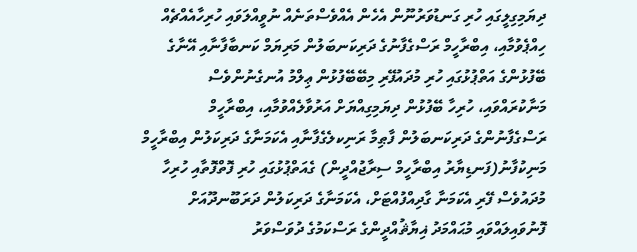ދިޔަމިގިލީގައި ހުރި ގަނޑުވަރުނޫން އެހެން އެއްވެސްތަނެއް ނުވީއްލަވައި ހުރިހާއެއްޗެއް ހިއްޕެވުމާއި، އިބްރާހީމް ރަސްގެފާނުގެ ދަރިކަނބަލުން މަރިޔަމް ކަނބާފާނާއި އޭނާގެ ބޭފުޅުންގެ އަތްޕުޅުގައި ހުރި މުދައުފޭރި މިބޭބޭފުޅުން ޢިލްމު އުނގެނުންވެސް މަނާކުރައްވައި، ހުރިހާ ބޭފުޅުން ދިޔަމިގިއްޔަށް އަރުވާލެއްވުމާއި، އިބްރާހީމް ރަސްގެފާނުންގެ ދަރިކަނބަލުން ފާޠިމާ ރަނިކލެގެފާނާއި އެކަމަނާގެ ދަރިކަލުން އިބްރާހީމް މަނިކުފާނު(ފަނޑިޔާރު އިބްރާހީމް ސިރާޖުއްދީން) ގެއަތްޕުޅުގައި ހުރި ފޮތްފޮތާއި ހުރިހާ މުދައުވެސް ފޭރި އެކަމަނާ ގާދިއްފުއްޓަށް، އެކަމަނާގެ ދަރިކަލުން ދަރަބޫނދޫއަށް ފޮނުވައިލައްވައި މުޙައްމަދު ޣިޔާޘުއްދީންގެ ރަސްކަމުގެ ދުވަސްވަރު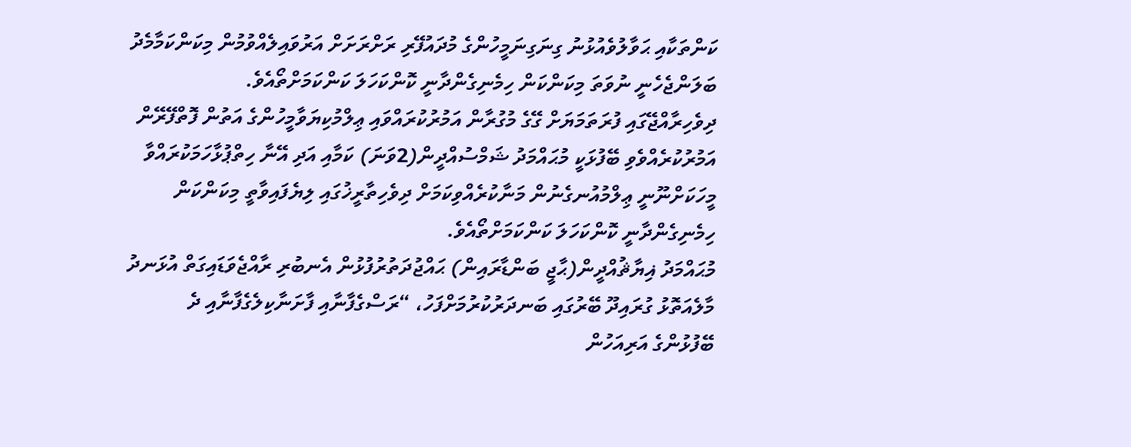ކަންތަކާއި ޙަވާލުވެއުޅުނު ގިނަގިނަމީހުންގެ މުދައުފޭރި ރަށްރަށަށް އަރުވައިލެއްވުމުން މިކަންކަމާމެދު ބަލަންޖެހެނީ ނުވަތަ މިކަންކަން ހިމެނިގެންދާނީ ކޮންކަހަލަ ކަންކަމަށްތޯއެވެ.
ދިވެހިރާއްޖޭގައި ފުރަތަމަޔަށް ގޭގެ މުގުރާން އަމުރުކުރައްވައި ޢިލްމުކިޔަވާމީހުންގެ އަތުން ފޮތްފޭރޭން އަމުރުކުރެއްވެވި ބޭފުޅަކީ މުޙައްމަދު ޝަމްސުއްދީން(2ވަނަ) ކަމާއި އަދި އޭނާ ހިތްޕުޅާހަމަކުރައްވާ މީހަކަށްނޫނީ ޢިލްމުއުނގެނުން މަނާކުރެއްވިކަމަށް ދިވެހިތާރީޚުގައި ލިޔެފައިވާތީ މިކަންކަން ހިމެނިގެންދާނީ ކޮންކަހަލަ ކަންކަމަށްތޯއެވެ.
މުޙައްމަދު ޣިޔާޘުއްދީން(ޙާޖީ ބަންޑާރައިން) ޙައްޖުދަތުރުފުޅުން އެނބުރި ރާއްޖެވަޑައިގަތް އުޅަނދު މާލެއަތޮޅު ގުރައިދޫ ބޭރުގައި ބަނދަރުކުރުމަށްފަހު، “ރަސްގެފާނާއި ފާށަނާކިލެގެފާނާއި ދެ ބޭފުޅުންގެ އަރިއަހުން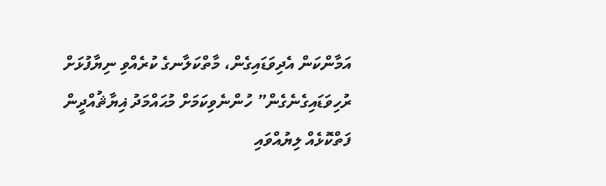އަމާންކަން އެދިވަޑައިގެން، މާތްކަލާނގެ ކުރެއްވި ނިޔާފުޅަށް ރުހިވަޑައިގެނެގެން” ހުންނެވިކަމަށް މުޙައްމަދު ޣިޔާޘުއްދީން ފަތްކޮޅެއް ލިޔުއްވައި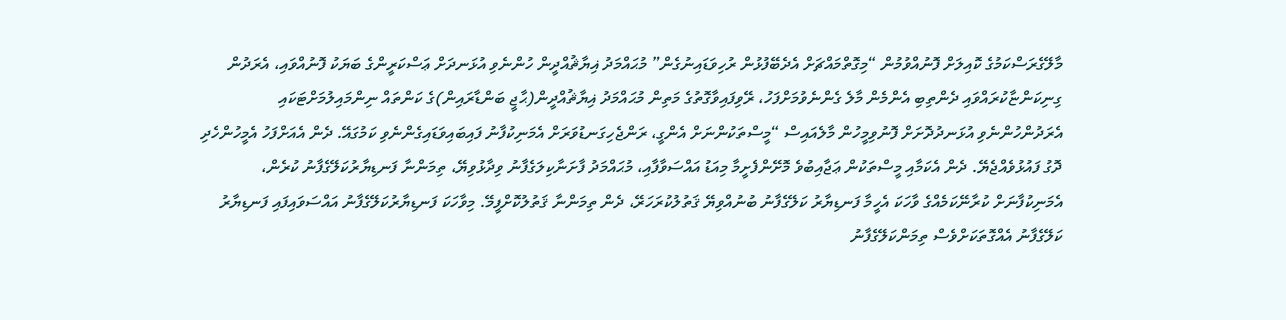މާލޭގެރަސްކަމުގެ ކޮއިލަށް ފޮނުއްވުމުން “މިގޮތްމައްޗަށް އެދެބޭފުޅުން ރުހިވަޑައިނުގެން” މުޙައްމަދު ޣިޔާޘުއްދީން ހުންނެވި އުޅަނދަށް ޢަސްކަރީންގެ ބަޔަކު ފޮނުއްވައި، އެރަދުން ގިނިކަންޏާކުރައްވައި ދެންތިބި އެންމެން މާލެ ގެންނެވުމަށްފަހު، ރޭވިފައިވާގޮތުގެ މަތިން މުޙައްމަދު ޣިޔާޘުއްދީން(ޙާޖީ ބަންޑާރައިން)ގެ ކަންތައް ނިންމައިލުމަށްޓަކައި އެރަދުންހުންނެވި އުޅަނދުދޮށަށް ފޮނުވިމީހުން މާލެއައިސް “މީސްތަކުންނަށް އެންގީ، ރަންޖެހިގަނޑުވަރަށް އެމަނިކުފާނު ފައިބައިވަޑައިގެންނެވި ކަމުގައޭ. ދެން އެއަށްފަހު އެމީހުންހެދި ދޮގު ފައުޅުވެއްޖެޔޭ. ދެން އެކަމާއި މީސްތަކުން ޢަޖާއިބުވެ މޮށޭންފެށީމާ މިއަޑު އައްސަވާފާއި، މުޙައްމަދު ފާށަނާކިލަގެފާނު ވިދާޅުވިޔޭ، ތިމަންނާ ފަނޑިޔާރުކަލޭގެފާނު ކުރެން، އެމަނިކުފާނަށް ކުރާނޭކަމެއްގެ ވާހަކަ އެހީމާ ފަނޑިޔާރު ކަލޭގެފާނު ބުނުއްވިޔޭ ޤަތުލުކުރަހަރޭ، ދެން ތިމަންނާ ޤަތުލުކޮށްފީމޭ. މިވާހަކަ ފަނޑިޔާރުކަލޭގެފާނު އައްސަވައިފައި ފަނޑިޔާރު ކަލޭގެފާނު އެއްގޮތަކަށްވެސް ތިމަންކަލޭގެފާނު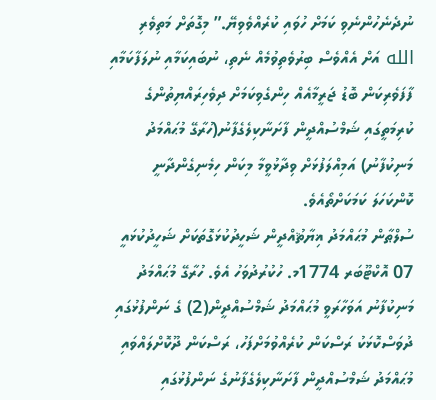ނުދެނެހުންނެވި ކަމަށް ހުވައި ކުރެއްވެވިޔޭ.” މިގޮތަށް މަތިވެރި الله އަށް އެއްވެސް ބިރުވެތިވުމެއް ނެތި، ނުބައިކަމާއި ނުލަފާކަމާއި ފާފަވެރިކަން ބޮޑު ޖަރީމާއެއް ހިންގެވިކަމަށް ދިވެހިރައްޔިތުންގެ ކުރިމަތީގައި ޝަމްސުއްދީން ފާށަނާކިލެގެފާނު(ހުރާގޭ މުޙައްމަދު މަނިކުފާނު) އަމިއްލަފުޅަށް ވިދާޅުވީމާ މިކަން ހިމެނިގެންދާނީ ކޮންކަހަލަ ކަމަކަށްތޯއެވެ.
ސުލްޠާން މުޙައްމަދު ޣިޔާޘުއްދީން ޝަހީދުކުޅަގޮތަކަށް ޝަހީދުކުޅައީ 07 އޮކްޓޫބަރ 1774މ. ހުކުރުދުވަހު އެވެ. ހުރާގޭ މުޙައްމަދު މަނިކުފާނު އަވަހާރަވީ މުޙައްމަދު ޝަމްސުއްދީން(2) ގެ ނަންފުޅުގައި ދުވަސްކޮޅަކު ރަސްކަން ކުރެއްވުމަށްފަހު، ރަސްކަން ދޫކޮށްލައްވައި މުޙައްމަދު ޝަމްސުއްދީން ފާށަނާކިލެގެފާނުގެ ނަންފުޅުގައި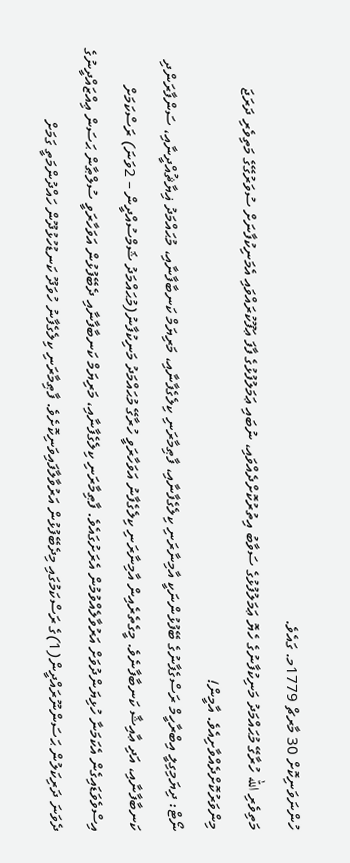ހުންނަވަނިކޮށް 30 މާރޗް 1779މ. ގައެވެ.
މަތިވެރި الله ހުރާގޭ މުޙައްމަދު މަނިކުފާނުގެ ހެޔޮ ޢަމަލުފުޅުގެ ސަވާބު އިތުރުކޮށްދެއްވައި، ނުބައި ޢަމަލުފުޅުގެ ފާފަ ޢަފޫކުރައްވައި އެމަނިކުފާނަށް ސުވަރުގޭގެ މަތިވެރި ދަރަޖަ މިންވަރުކޮށްދެއްވާށިއެވެ. އާމީން!
ނޯޓް: ދިޔަމިގިލީ އިބްރާހީމް ރަސްގެފާނުގެ ބޭފުޅުންނަކީ އާމިނާރަނި ކިލެގެފާނާއި، ފާޠިމާރަނި ކިލެގެފާނާއި، މަރިޔަމް ކަނބާފާނާއި، މުޙައްމަދު ޣިޔާޘުއްދީނާއި، ސަންފާރަންދި ކަނބާފާނާއި، އަދި ޢާއިޝާ ކަނބާފާނެވެ. މީގެތެރެއިން އާމިނާރަނި ކިލެގެފާނު އަވަހާރަވީ ހުރާގޭ މުޙައްމަދު މަނިކުފާނު(މުޙައްމަދު ޝަމްސުއްދީން – 2ވަނަ) ރަސްކަމަށް އިސްވެވަޑައިގެން އެކަމަނާ ހުޅިޔަންދުވަށް އަރުވާލެއްވުމުން އެރަށުގައެވެ. ފާޠިމާރަނި ކިލެގެފާނާއި، މަރިޔަމް ކަނބާފާނާއި ދެބޭފުޅުން އަވަހާރަވީ ސުލްޠާން ޙަސަން ޢިއްޒައްދީނުގެ ދެވަނަ ދަރިކަލުން ޙަސަންނޫރައްދީން(1)ގެ ރަސްކަމުގައި މިދެބޭފުޅުން އަރުވާލާފައިވަނިކޮށެވެ. ފާޠިމާރަނި ކިލެގެފާނު ހުވަދޫ ކަނޑުހުޅުދޫން ހައްދުންމަތީ ގަމަށް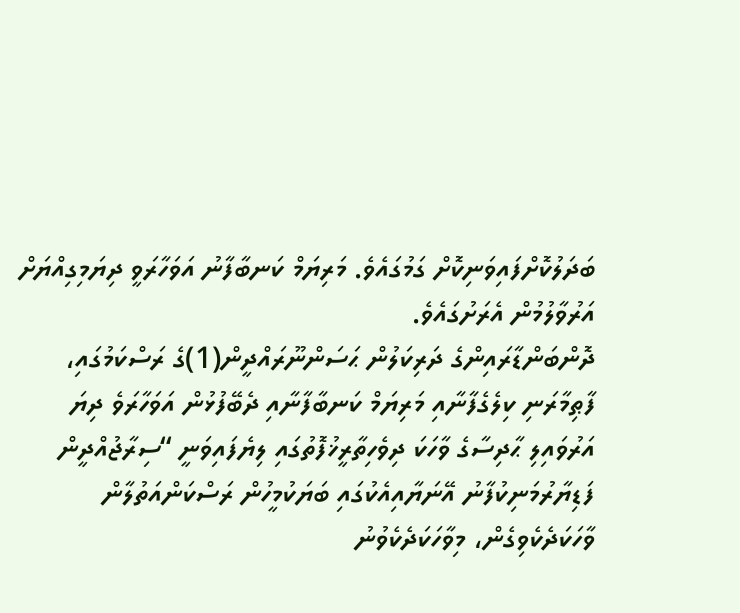ބަދަލުކޮށްފައިވަނިކޮށް ގަމުގައެވެ. މަރިޔަމް ކަނބާފާނު އަވަހާރަވީ ދިޔަމިގިއްޔަށް އަރުވާލުމުން އެރަށުގައެވެ.
ދޮންބަންޑާރައިންގެ ދަރިކަލުން ޙަސަންނޫރައްދީން(1)ގެ ރަސްކަމުގައި، ފާޠިމާރަނި ކިލެގެފާނާއި މަރިޔަމް ކަނބާފާނާއި ދެބޭފުޅުން އަވަހާރަވެ ދިޔަ އަރުވައިލި ޙާދިސާގެ ވާހަކަ ދިވެހިތާރީޚުފޮތުގައި ލިޔެފައިވަނީ “ސިރާޖުއްދީން ފަޑިޔާރުމަނިކުފާނު އޭނަޔާއިއެކުގައި ބަޔަކުމީހުން ރަސްކަންއަތުލާން ވާހަކަދެކެވިގެން، މިވާހަކަދެކެވުނު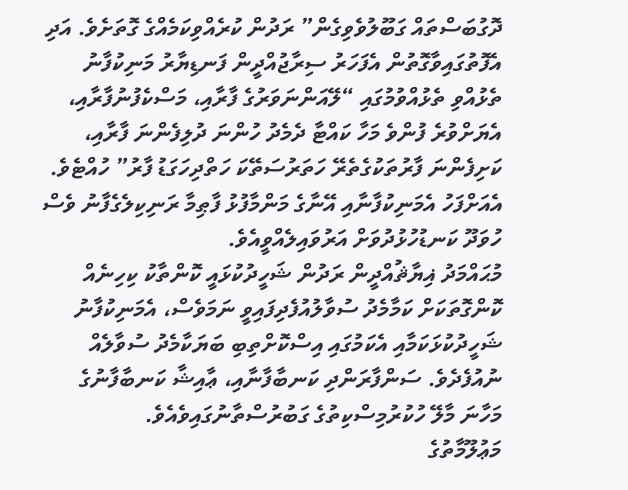ދޮގުބަސްތައް ގަބޫލުވެވިގެން” ރަދުން ކުރެއްވިކަމެއްގެ ގޮތަށެވެ. އަދި އެފޮތުގައިވާގޮތުން އެފަހަރު ސިރާޖުއްދީން ފަނޑިޔާރު މަނިކުފާނު ތެޅުއްވި ތެޅުއްވުމުގައި “ލޭއަންނަވަރުގެ ފާރާއި، މަސްކެފުނުފާރާއި، އެޔަށްވުރެ ފުންވެ މަހާ ކައްޓާ ދެމެދު ހުންނަ ދުލިފެންނަ ފާރާއި، ކަށިފެންނަ ފާރުތަކުގެތެރޭ ހަތަރުސަތޭކަ ހަތްދިހަގަޑު ފާރު” ހުއްޓެވެ. އެއަށްފަހު އެމަނިކުފާނާއި އޭނާގެ މަންމާފުޅު ފާޠިމާ ރަނިކިލެގެފާނު ވެސް ހުވަދޫ ކަނޑުހުޅުދުވަށް އަރުވައިލެއްވީއެވެ.
މުޙައްމަދު ޣިޔާޘުއްދީން ރަދުން ޝަހީދުކުޅައީ ކޮންތާކު ކިހިނެއް ކޮންގޮތަކަށް ކަމާމެދު ސުވާލުއުފެދިފައިވީ ނަމަވެސް، އެމަނިކުފާނު ޝަހީދުކުޅަކަމާއި އެކަމުގައި އިސްކޮށްތިބި ބަޔަކާމެދު ސުވާލެއް ނުއުފެދެވެ. ސަންފާރަންދި ކަނބާފާނާއި، ޢާއިޝާ ކަނބާފާނުގެ މަހާނަ މާލޭ ހުކުރުމިސްކިތުގެ ގަބުރުސްތާނުގައިވެއެވެ.
މަޢުލޫމާތުގެ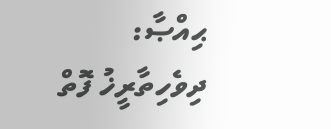ޙިއްޞާ:
ދިވެހިތާރީޚު ފޮތް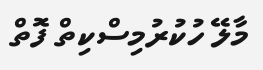މާލޭ ހުކުރުމިސްކިތް ފޮތް